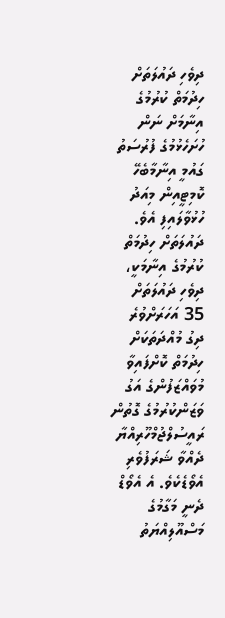ދިވެހި ދައުލަތަށް ހިދުމަތް ކުރުމުގެ އިނާމަށް ނަން ހުށަހެޅުމުގެ ފުރުސަތު ގައުމީ އިނާމާބެހޭ ކޮމިޓީއިން މިއަދު ހުޅުވާލައިފި އެވެ.
ދައުލަތަށް ހިދުމަތް ކުރުމުގެ އިނާމަކީ، ދިވެހި ދައުލަތަށް 35 އަހަރަށްވުރެ ދިގު މުއްދަތަކަށް ހިދުމަތް ކޮށްފައިވާ މުވައްޒަފުންގެ އަގު ވަޒަންކުރުމުގެ ގޮތުން ރައީސުލްޖުމްހޫރިއްޔާ ދެއްވާ ޝަރަފުވެރި އެވޯޑެކެވެ. އެ އެވޯޑް ދެނީ މަގާމުގެ މަސްއޫލިއްޔަތު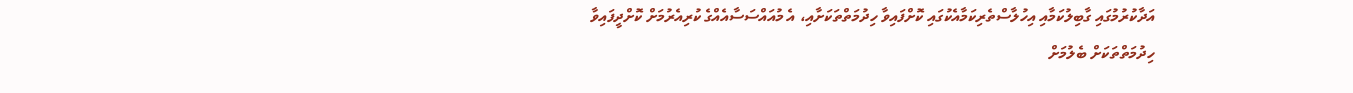އަދާކުރުމުގައި ގާބިލުކަމާއި އިހުލާސްތެރިކަމާއެކުގައި ކޮށްފައިވާ ހިދުމަތްތަކަށާއި، އެ މުއައްސަސާއެއްގެ ކުރިއެރުމަށް ކޮށްދީފައިވާ ހިދުމަތްތަކަށް ބެލުމަށް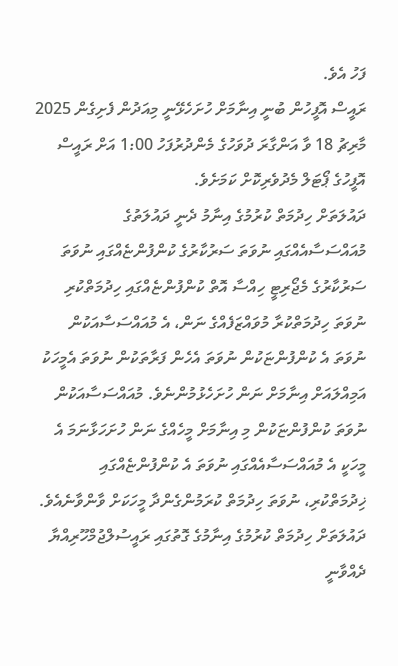ފަހު އެވެ.
ރައީސް އޮފީހުން ބުނީ އިނާމަށް ހުށަހެޅޭނީ މިއަދުން ފެށިގެން 2025 މާރިޗު 18 ވާ އަންގާރަ ދުވަހުގެ މެންދުރުފަހު 1:00 އަށް ރައީސް އޮފީހުގެ ޕޯޓަލް މެދުވެރިކޮށް ކަމަށެވެ.
ދައުލަތަށް ހިދުމަތް ކުރުމުގެ އިނާމު ދެނީ ދައުލަތުގެ މުއައްސަސާއެއްގައި ނުވަތަ ސަރުކާރުގެ ކުންފުންޏެއްގައި ނުވަތަ ސަރުކާރުގެ މެޖޯރިޓީ ހިއްސާ އޮތް ކުންފުންޏެއްގައި ހިދުމަތްކުރި ނުވަތަ ހިދުމަތްކުރާ މުވައްޒަފެއްގެ ނަން، އެ މުއައްސަސާއަކުން ނުވަތަ އެ ކުންފުންޏަކުން ނުވަތަ އެހެން ފަރާތަކުން ނުވަތަ އެމީހަކު އަމިއްލައަށް އިނާމަށް ނަން ހުށަހެޅުމުންނެވެ. މުއައްސަސާއަކުން ނުވަތަ ކުންފުންޏަކުން މި އިނާމަށް މީހެއްގެ ނަން ހުށަހަޅާނަމަ އެ މީހަކީ އެ މުއައްސަސާއެއްގައި ނުވަތަ އެ ކުންފުންޏެއްގައި ޚިދުމަތްކުރި، ނުވަތަ ހިދުމަތް ކުރަމުންގެންދާ މީހަކަށް ވާންވާނެއެވެ.
ދައުލަތަށް ހިދުމަތް ކުރުމުގެ އިނާމުގެ ގޮތުގައި ރައީސުލްޖުމްހޫރިއްޔާ ދެއްވާނީ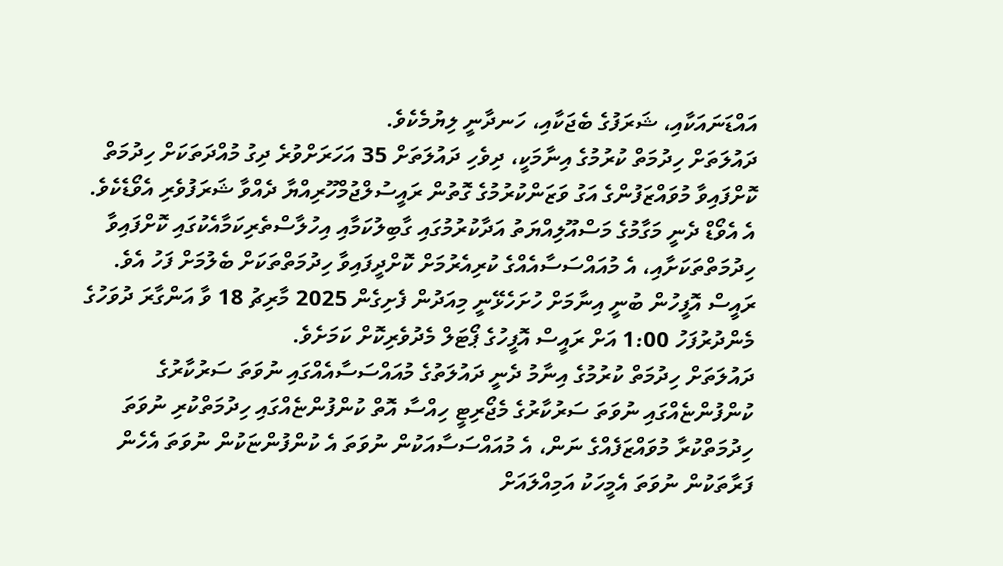އައްޑަނައަކާއި، ޝަރަފުގެ ބެޖަކާއި، ހަނދާނީ ލިޔުމެކެވެ.
ދައުލަތަށް ހިދުމަތް ކުރުމުގެ އިނާމަކީ، ދިވެހި ދައުލަތަށް 35 އަހަރަށްވުރެ ދިގު މުއްދަތަކަށް ހިދުމަތް ކޮށްފައިވާ މުވައްޒަފުންގެ އަގު ވަޒަންކުރުމުގެ ގޮތުން ރައީސުލްޖުމްހޫރިއްޔާ ދެއްވާ ޝަރަފުވެރި އެވޯޑެކެވެ. އެ އެވޯޑް ދެނީ މަގާމުގެ މަސްއޫލިއްޔަތު އަދާކުރުމުގައި ގާބިލުކަމާއި އިހުލާސްތެރިކަމާއެކުގައި ކޮށްފައިވާ ހިދުމަތްތަކަށާއި، އެ މުއައްސަސާއެއްގެ ކުރިއެރުމަށް ކޮށްދީފައިވާ ހިދުމަތްތަކަށް ބެލުމަށް ފަހު އެވެ.
ރައީސް އޮފީހުން ބުނީ އިނާމަށް ހުށަހެޅޭނީ މިއަދުން ފެށިގެން 2025 މާރިޗު 18 ވާ އަންގާރަ ދުވަހުގެ މެންދުރުފަހު 1:00 އަށް ރައީސް އޮފީހުގެ ޕޯޓަލް މެދުވެރިކޮށް ކަމަށެވެ.
ދައުލަތަށް ހިދުމަތް ކުރުމުގެ އިނާމު ދެނީ ދައުލަތުގެ މުއައްސަސާއެއްގައި ނުވަތަ ސަރުކާރުގެ ކުންފުންޏެއްގައި ނުވަތަ ސަރުކާރުގެ މެޖޯރިޓީ ހިއްސާ އޮތް ކުންފުންޏެއްގައި ހިދުމަތްކުރި ނުވަތަ ހިދުމަތްކުރާ މުވައްޒަފެއްގެ ނަން، އެ މުއައްސަސާއަކުން ނުވަތަ އެ ކުންފުންޏަކުން ނުވަތަ އެހެން ފަރާތަކުން ނުވަތަ އެމީހަކު އަމިއްލައަށް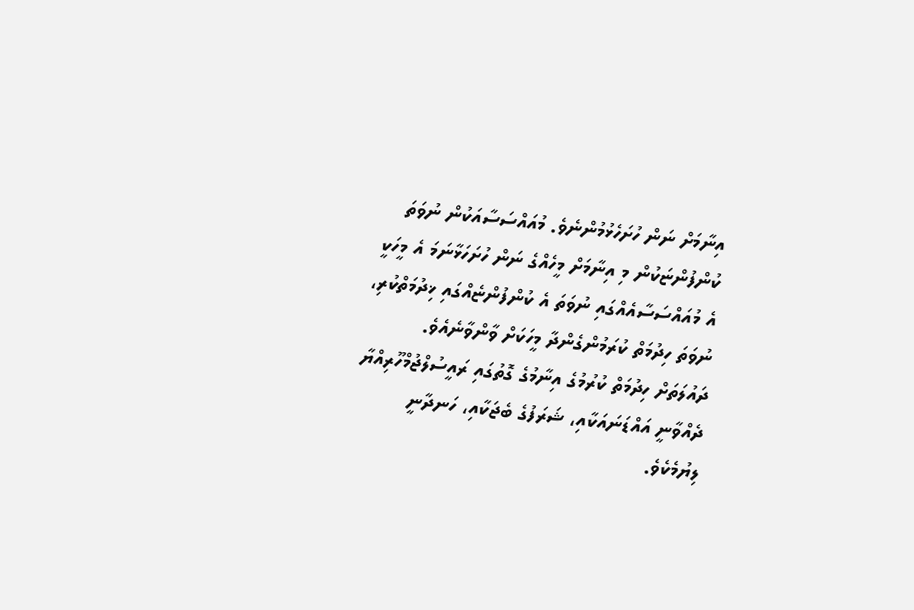އިނާމަށް ނަން ހުށަހެޅުމުންނެވެ. މުއައްސަސާއަކުން ނުވަތަ ކުންފުންޏަކުން މި އިނާމަށް މީހެއްގެ ނަން ހުށަހަޅާނަމަ އެ މީހަކީ އެ މުއައްސަސާއެއްގައި ނުވަތަ އެ ކުންފުންޏެއްގައި ޚިދުމަތްކުރި، ނުވަތަ ހިދުމަތް ކުރަމުންގެންދާ މީހަކަށް ވާންވާނެއެވެ.
ދައުލަތަށް ހިދުމަތް ކުރުމުގެ އިނާމުގެ ގޮތުގައި ރައީސުލްޖުމްހޫރިއްޔާ ދެއްވާނީ އައްޑަނައަކާއި، ޝަރަފުގެ ބެޖަކާއި، ހަނދާނީ ލިޔުމެކެވެ.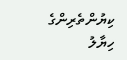ކިޔުންތެރިންގެ ހިޔާލު